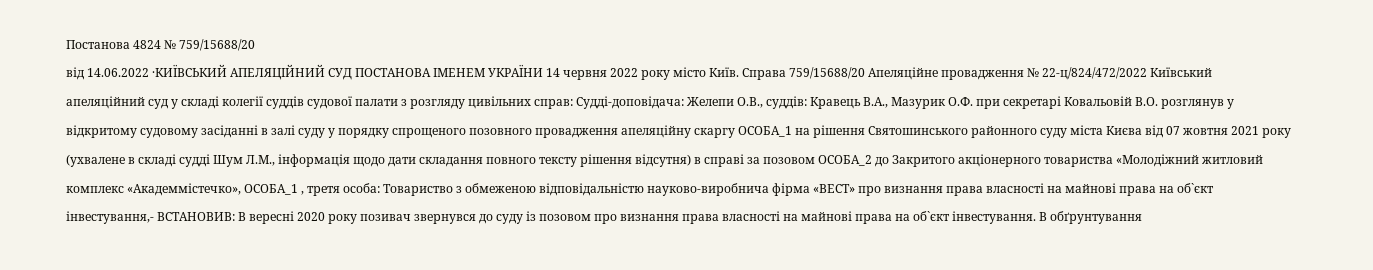Постанова 4824 № 759/15688/20
від 14.06.2022 ·КИЇВСЬКИЙ АПЕЛЯЦІЙНИЙ СУД ПОСТАНОВА ІМЕНЕМ УКРАЇНИ 14 червня 2022 року місто Київ. Справа 759/15688/20 Апеляційне провадження № 22-ц/824/472/2022 Київський апеляційний суд у складі колегії суддів судової палати з розгляду цивільних справ: Судді-доповідача: Желепи О.В., суддів: Кравець В.А., Мазурик О.Ф. при секретарі Ковальовій В.О. розглянув у відкритому судовому засіданні в залі суду у порядку спрощеного позовного провадження апеляційну скаргу ОСОБА_1 на рішення Святошинського районного суду міста Києва від 07 жовтня 2021 року (ухвалене в складі судді Шум Л.М., інформація щодо дати складання повного тексту рішення відсутня) в справі за позовом ОСОБА_2 до Закритого акціонерного товариства «Молодіжний житловий комплекс «Академмістечко», ОСОБА_1 , третя особа: Товариство з обмеженою відповідальністю науково-виробнича фірма «ВЕСТ» про визнання права власності на майнові права на об`єкт інвестування,- ВСТАНОВИВ: В вересні 2020 року позивач звернувся до суду із позовом про визнання права власності на майнові права на об`єкт інвестування. В обґрунтування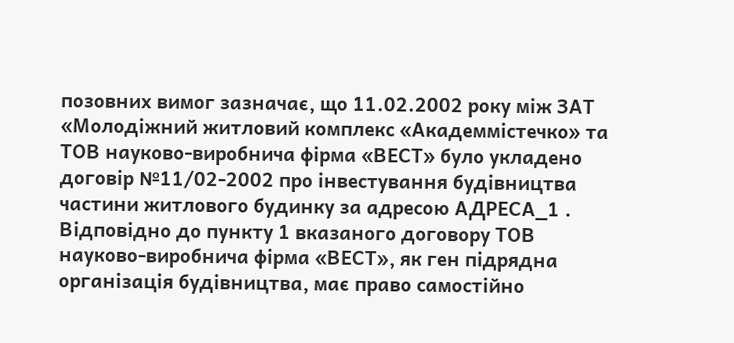позовних вимог зазначає, що 11.02.2002 року між ЗАТ «Молодіжний житловий комплекс «Академмістечко» та ТОВ науково-виробнича фірма «ВЕСТ» було укладено договір №11/02-2002 про інвестування будівництва частини житлового будинку за адресою АДРЕСА_1 . Відповідно до пункту 1 вказаного договору ТОВ науково-виробнича фірма «ВЕСТ», як ген підрядна організація будівництва, має право самостійно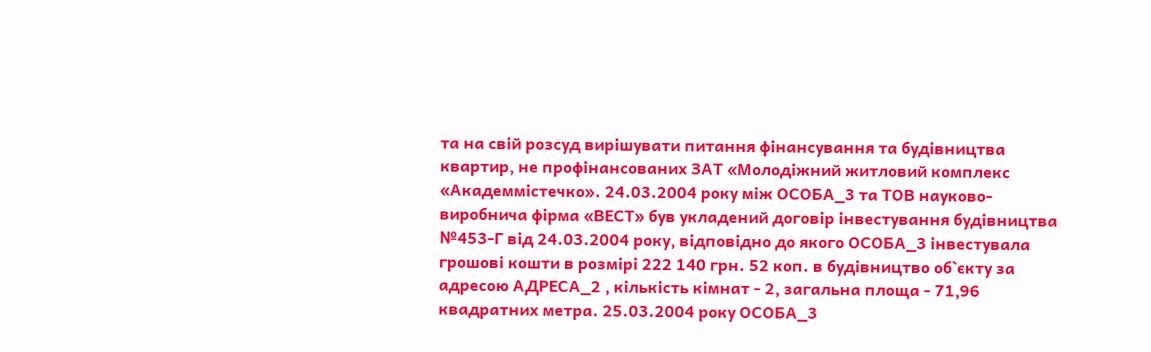та на свій розсуд вирішувати питання фінансування та будівництва квартир, не профінансованих ЗАТ «Молодіжний житловий комплекс «Академмістечко». 24.03.2004 року між ОСОБА_3 та ТОВ науково-виробнича фірма «ВЕСТ» був укладений договір інвестування будівництва №453-Г від 24.03.2004 року, відповідно до якого ОСОБА_3 інвестувала грошові кошти в розмірі 222 140 грн. 52 коп. в будівництво об`єкту за адресою АДРЕСА_2 , кількість кімнат - 2, загальна площа - 71,96 квадратних метра. 25.03.2004 року ОСОБА_3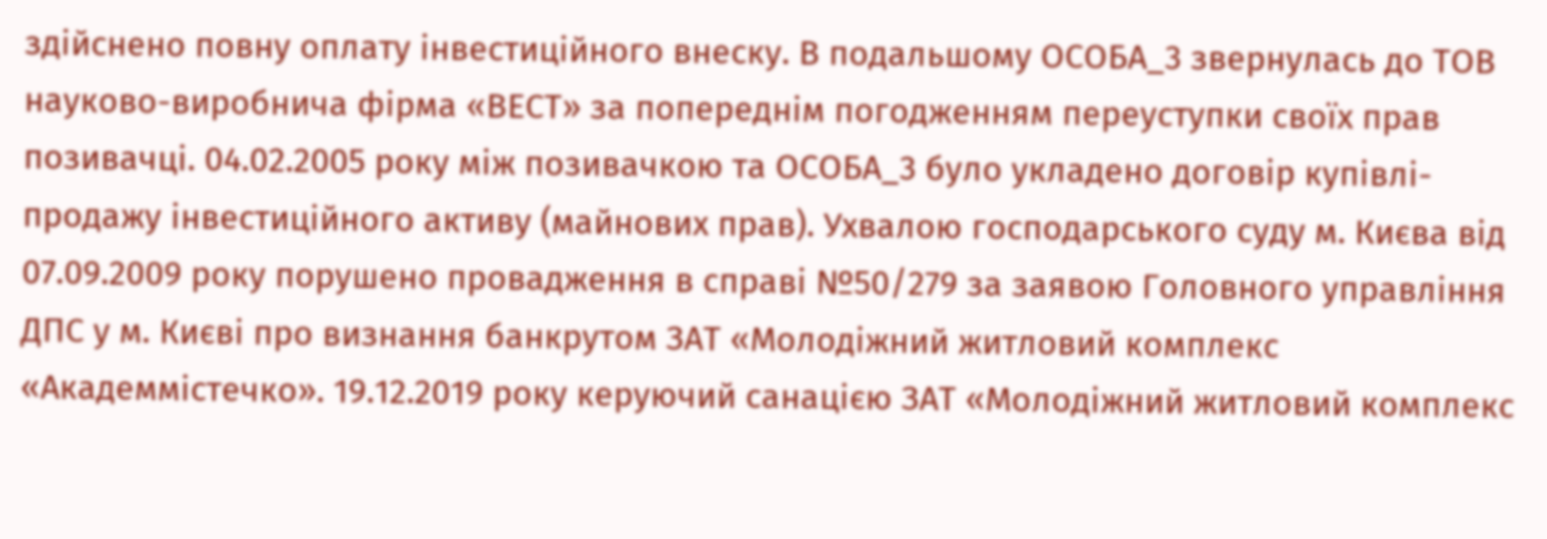здійснено повну оплату інвестиційного внеску. В подальшому ОСОБА_3 звернулась до ТОВ науково-виробнича фірма «ВЕСТ» за попереднім погодженням переуступки своїх прав позивачці. 04.02.2005 року між позивачкою та ОСОБА_3 було укладено договір купівлі-продажу інвестиційного активу (майнових прав). Ухвалою господарського суду м. Києва від 07.09.2009 року порушено провадження в справі №50/279 за заявою Головного управління ДПС у м. Києві про визнання банкрутом ЗАТ «Молодіжний житловий комплекс «Академмістечко». 19.12.2019 року керуючий санацією ЗАТ «Молодіжний житловий комплекс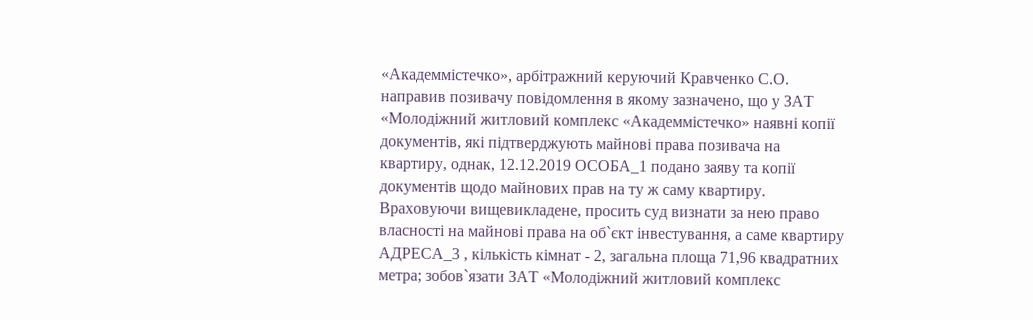«Академмістечко», арбітражний керуючий Кравченко С.О. направив позивачу повідомлення в якому зазначено, що у ЗАТ «Молодіжний житловий комплекс «Академмістечко» наявні копії документів, які підтверджують майнові права позивача на квартиру, однак, 12.12.2019 ОСОБА_1 подано заяву та копії документів щодо майнових прав на ту ж саму квартиру. Враховуючи вищевикладене, просить суд визнати за нею право власності на майнові права на об`єкт інвестування, а саме квартиру АДРЕСА_3 , кількість кімнат - 2, загальна площа 71,96 квадратних метра; зобов`язати ЗАТ «Молодіжний житловий комплекс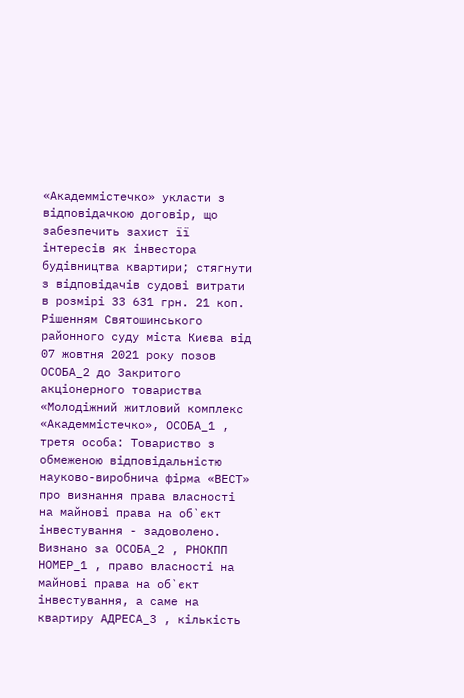«Академмістечко» укласти з відповідачкою договір, що забезпечить захист її інтересів як інвестора будівництва квартири; стягнути з відповідачів судові витрати в розмірі 33 631 грн. 21 коп. Рішенням Святошинського районного суду міста Києва від 07 жовтня 2021 року позов ОСОБА_2 до Закритого акціонерного товариства «Молодіжний житловий комплекс «Академмістечко», ОСОБА_1 , третя особа: Товариство з обмеженою відповідальністю науково-виробнича фірма «ВЕСТ» про визнання права власності на майнові права на об`єкт інвестування - задоволено. Визнано за ОСОБА_2 , РНОКПП НОМЕР_1 , право власності на майнові права на об`єкт інвестування, а саме на квартиру АДРЕСА_3 , кількість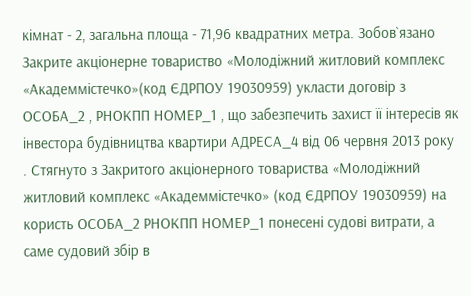кімнат - 2, загальна площа - 71,96 квадратних метра. Зобов`язано Закрите акціонерне товариство «Молодіжний житловий комплекс «Академмістечко»(код ЄДРПОУ 19030959) укласти договір з ОСОБА_2 , РНОКПП НОМЕР_1 , що забезпечить захист її інтересів як інвестора будівництва квартири АДРЕСА_4 від 06 червня 2013 року . Стягнуто з Закритого акціонерного товариства «Молодіжний житловий комплекс «Академмістечко» (код ЄДРПОУ 19030959) на користь ОСОБА_2 РНОКПП НОМЕР_1 понесені судові витрати, а саме судовий збір в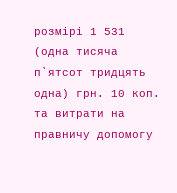розмірі 1 531 (одна тисяча п`ятсот тридцять одна) грн. 10 коп. та витрати на правничу допомогу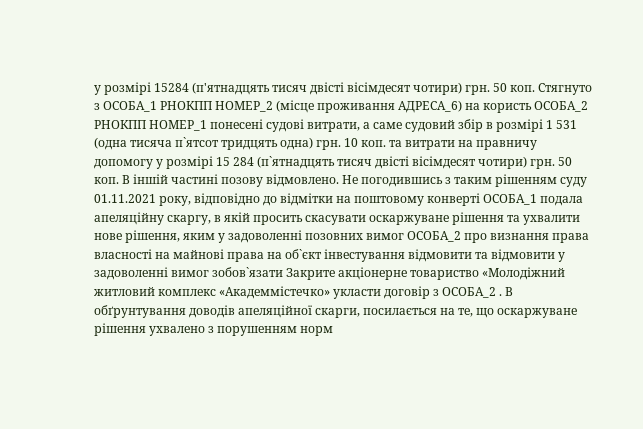у розмірі 15284 (п'ятнадцять тисяч двісті вісімдесят чотири) грн. 50 коп. Стягнуто з ОСОБА_1 РНОКПП НОМЕР_2 (місце проживання АДРЕСА_6) на користь ОСОБА_2 РНОКПП НОМЕР_1 понесені судові витрати, а саме судовий збір в розмірі 1 531 (одна тисяча п`ятсот тридцять одна) грн. 10 коп. та витрати на правничу допомогу у розмірі 15 284 (п`ятнадцять тисяч двісті вісімдесят чотири) грн. 50 коп. В іншій частині позову відмовлено. Не погодившись з таким рішенням суду 01.11.2021 року, відповідно до відмітки на поштовому конверті ОСОБА_1 подала апеляційну скаргу, в якій просить скасувати оскаржуване рішення та ухвалити нове рішення, яким у задоволенні позовних вимог ОСОБА_2 про визнання права власності на майнові права на об`єкт інвестування відмовити та відмовити у задоволенні вимог зобов`язати Закрите акціонерне товариство «Молодіжний житловий комплекс «Академмістечко» укласти договір з ОСОБА_2 . В обґрунтування доводів апеляційної скарги, посилається на те, що оскаржуване рішення ухвалено з порушенням норм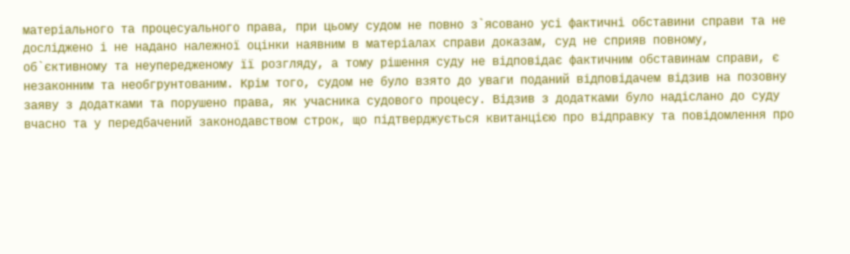матеріального та процесуального права, при цьому судом не повно з`ясовано усі фактичні обставини справи та не досліджено і не надано належної оцінки наявним в матеріалах справи доказам, суд не сприяв повному, об`єктивному та неупередженому її розгляду, а тому рішення суду не відповідає фактичним обставинам справи, є незаконним та необгрунтованим. Крім того, судом не було взято до уваги поданий відповідачем відзив на позовну заяву з додатками та порушено права, як учасника судового процесу. Відзив з додатками було надіслано до суду вчасно та у передбачений законодавством строк, що підтверджується квитанцією про відправку та повідомлення про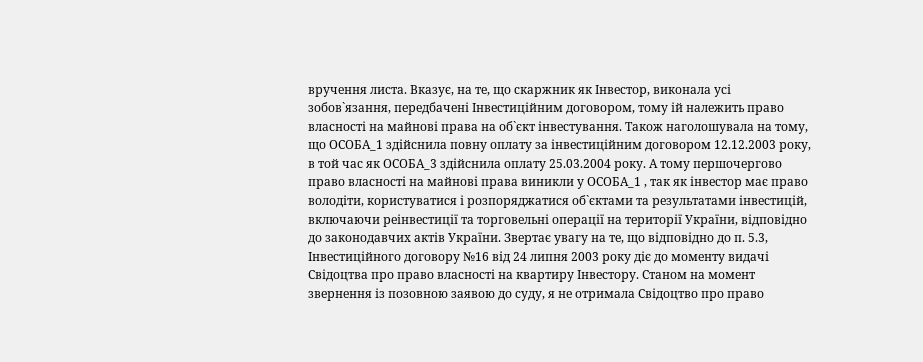вручення листа. Вказує, на те, що скаржник як Інвестор, виконала усі зобов`язання, передбачені Інвестиційним договором, тому ій належить право власності на майнові права на об`єкт інвестування. Також наголошувала на тому, що ОСОБА_1 здійснила повну оплату за інвестиційним договором 12.12.2003 року, в той час як ОСОБА_3 здійснила оплату 25.03.2004 року. А тому першочергово право власності на майнові права виникли у ОСОБА_1 , так як інвестор має право володіти, користуватися і розпоряджатися об`єктами та результатами інвестицій, включаючи реінвестиції та торговельні операції на території України, відповідно до законодавчих актів України. Звертає увагу на те, що відповідно до п. 5.3, Інвестиційного договору №16 від 24 липня 2003 року діє до моменту видачі Свідоцтва про право власності на квартиру Інвестору. Станом на момент звернення із позовною заявою до суду, я не отримала Свідоцтво про право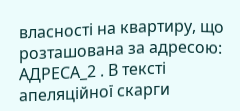власності на квартиру, що розташована за адресою: АДРЕСА_2 . В тексті апеляційної скарги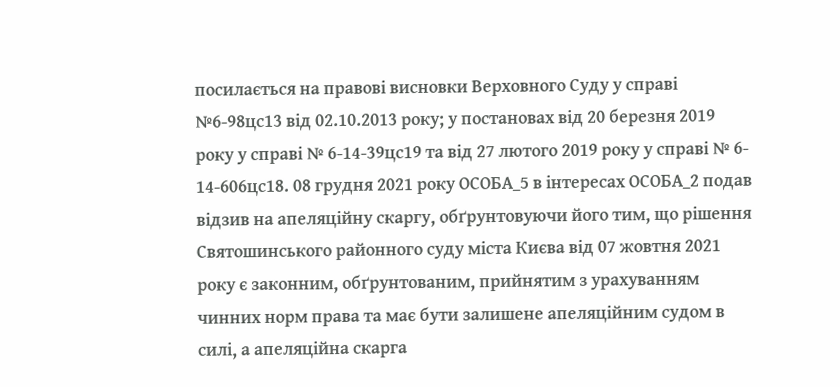посилається на правові висновки Верховного Суду у справі №6-98цс13 від 02.10.2013 року; у постановах від 20 березня 2019 року у справі № 6-14-39цс19 та від 27 лютого 2019 року у справі № 6- 14-606цс18. 08 грудня 2021 року ОСОБА_5 в інтересах ОСОБА_2 подав відзив на апеляційну скаргу, обґрунтовуючи його тим, що рішення Святошинського районного суду міста Києва від 07 жовтня 2021 року є законним, обґрунтованим, прийнятим з урахуванням чинних норм права та має бути залишене апеляційним судом в силі, а апеляційна скарга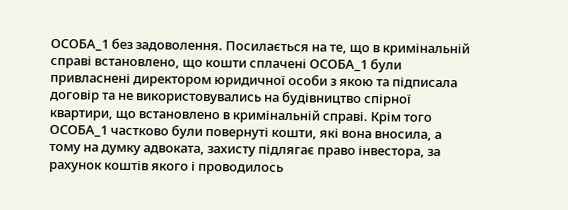ОСОБА_1 без задоволення. Посилається на те, що в кримінальній справі встановлено, що кошти сплачені ОСОБА_1 були привласнені директором юридичної особи з якою та підписала договір та не використовувались на будівництво спірної квартири, що встановлено в кримінальній справі. Крім того ОСОБА_1 частково були повернуті кошти, які вона вносила, а тому на думку адвоката, захисту підлягає право інвестора, за рахунок коштів якого і проводилось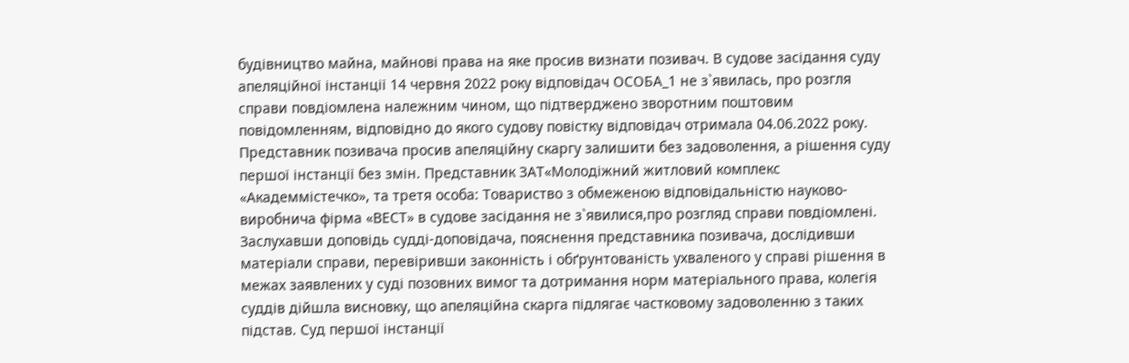будівництво майна, майнові права на яке просив визнати позивач. В судове засідання суду апеляційної інстанції 14 червня 2022 року відповідач ОСОБА_1 не з`явилась, про розгля справи повдіомлена належним чином, що підтверджено зворотним поштовим повідомленням, відповідно до якого судову повістку відповідач отримала 04.06.2022 року. Представник позивача просив апеляційну скаргу залишити без задоволення, а рішення суду першої інстанції без змін. Представник ЗАТ«Молодіжний житловий комплекс «Академмістечко», та третя особа: Товариство з обмеженою відповідальністю науково-виробнича фірма «ВЕСТ» в судове засідання не з`явилися,про розгляд справи повдіомлені. Заслухавши доповідь судді-доповідача, пояснення представника позивача, дослідивши матеріали справи, перевіривши законність і обґрунтованість ухваленого у справі рішення в межах заявлених у суді позовних вимог та дотримання норм матеріального права, колегія суддів дійшла висновку, що апеляційна скарга підлягає частковому задоволенню з таких підстав. Суд першої інстанції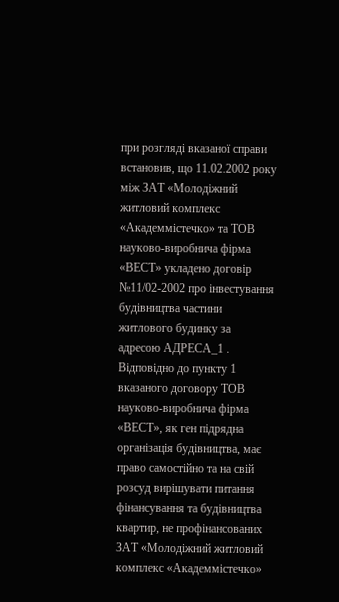при розгляді вказаної справи встановив, що 11.02.2002 року між ЗАТ «Молодіжний житловий комплекс «Академмістечко» та ТОВ науково-виробнича фірма «ВЕСТ» укладено договір №11/02-2002 про інвестування будівництва частини житлового будинку за адресою АДРЕСА_1 . Відповідно до пункту 1 вказаного договору ТОВ науково-виробнича фірма «ВЕСТ», як ген підрядна організація будівництва, має право самостійно та на свій розсуд вирішувати питання фінансування та будівництва квартир, не профінансованих ЗАТ «Молодіжний житловий комплекс «Академмістечко»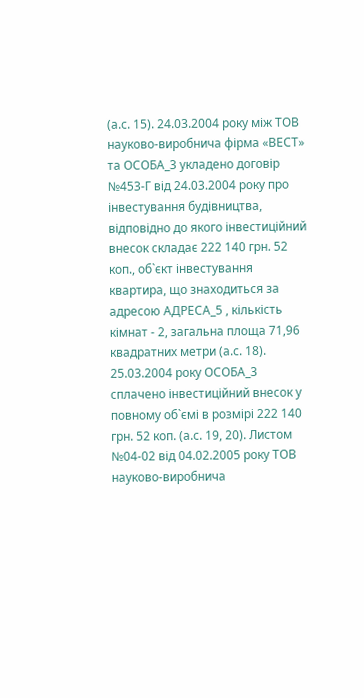(а.с. 15). 24.03.2004 року між ТОВ науково-виробнича фірма «ВЕСТ» та ОСОБА_3 укладено договір №453-Г від 24.03.2004 року про інвестування будівництва, відповідно до якого інвестиційний внесок складає 222 140 грн. 52 коп., об`єкт інвестування квартира, що знаходиться за адресою АДРЕСА_5 , кількість кімнат - 2, загальна площа 71,96 квадратних метри (а.с. 18). 25.03.2004 року ОСОБА_3 сплачено інвестиційний внесок у повному об`ємі в розмірі 222 140 грн. 52 коп. (а.с. 19, 20). Листом №04-02 від 04.02.2005 року ТОВ науково-виробнича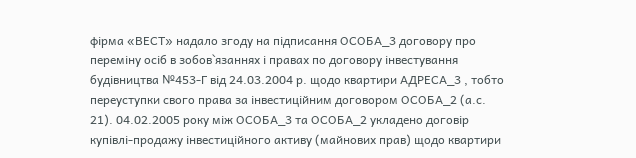фірма «ВЕСТ» надало згоду на підписання ОСОБА_3 договору про переміну осіб в зобов`язаннях і правах по договору інвестування будівництва №453-Г від 24.03.2004 р. щодо квартири АДРЕСА_3 , тобто переуступки свого права за інвестиційним договором ОСОБА_2 (а.с. 21). 04.02.2005 року між ОСОБА_3 та ОСОБА_2 укладено договір купівлі-продажу інвестиційного активу (майнових прав) щодо квартири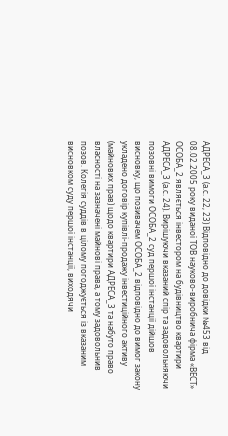АДРЕСА_3 (а.с. 22, 23) Відповідно до довідки №453 від 08.02.2005 року виданої ТОВ науково-виробнича фірма «ВЕСТ» ОСОБА_2 являється інвестором на будівництво квартири АДРЕСА_3 (а.с. 24). Вирішуючи вказаний спір та задовольняючи позовні вимоги ОСОБА_2 суд першої інстанції дійшов висновку, що позивачем ОСОБА_2 відповідно до вимог закону укладено договір купівлі-продажу інвестиційного активу (майнових прав) щодо квартири АДРЕСА_3 та набуто право власності на зазначені майнові права, а тому задовольнив позов. Колегія суддів в цілому погоджується із вказаним висновком суду першої інстанції, виходячи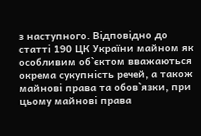з наступного. Відповідно до статті 190 ЦК України майном як особливим об`єктом вважаються окрема сукупність речей, а також майнові права та обов`язки, при цьому майнові права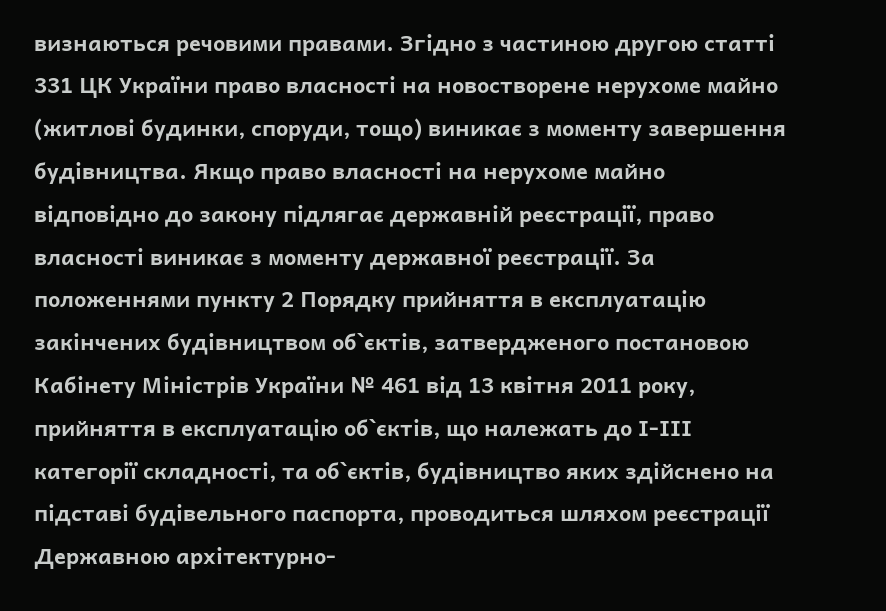визнаються речовими правами. Згідно з частиною другою статті 331 ЦК України право власності на новостворене нерухоме майно (житлові будинки, споруди, тощо) виникає з моменту завершення будівництва. Якщо право власності на нерухоме майно відповідно до закону підлягає державній реєстрації, право власності виникає з моменту державної реєстрації. За положеннями пункту 2 Порядку прийняття в експлуатацію закінчених будівництвом об`єктів, затвердженого постановою Кабінету Міністрів України № 461 від 13 квітня 2011 року, прийняття в експлуатацію об`єктів, що належать до І-ІІІ категорії складності, та об`єктів, будівництво яких здійснено на підставі будівельного паспорта, проводиться шляхом реєстрації Державною архітектурно-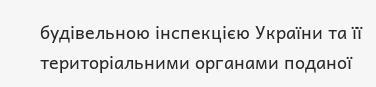будівельною інспекцією України та її територіальними органами поданої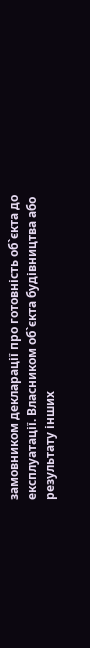замовником декларації про готовність об`єкта до експлуатації. Власником об`єкта будівництва або результату інших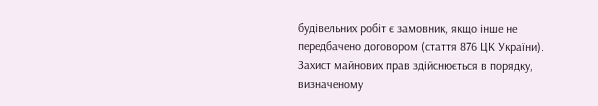будівельних робіт є замовник, якщо інше не передбачено договором (стаття 876 ЦК України). Захист майнових прав здійснюється в порядку, визначеному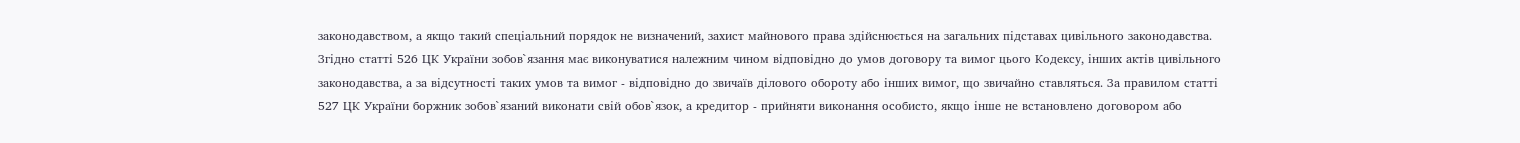законодавством, а якщо такий спеціальний порядок не визначений, захист майнового права здійснюється на загальних підставах цивільного законодавства. Згідно статті 526 ЦК України зобов`язання має виконуватися належним чином відповідно до умов договору та вимог цього Кодексу, інших актів цивільного законодавства, а за відсутності таких умов та вимог - відповідно до звичаїв ділового обороту або інших вимог, що звичайно ставляться. За правилом статті 527 ЦК України боржник зобов`язаний виконати свій обов`язок, а кредитор - прийняти виконання особисто, якщо інше не встановлено договором або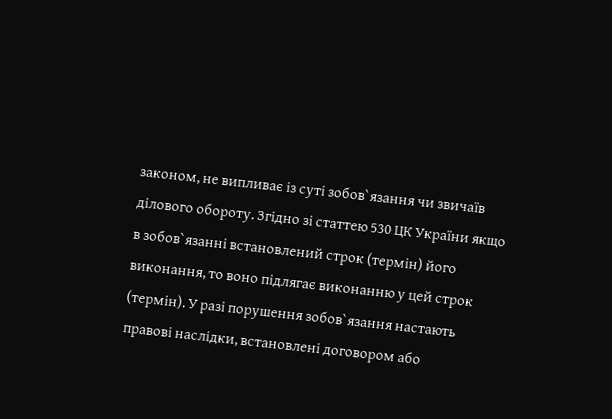законом, не випливає із суті зобов`язання чи звичаїв ділового обороту. Згідно зі статтею 530 ЦК України якщо в зобов`язанні встановлений строк (термін) його виконання, то воно підлягає виконанню у цей строк (термін). У разі порушення зобов`язання настають правові наслідки, встановлені договором або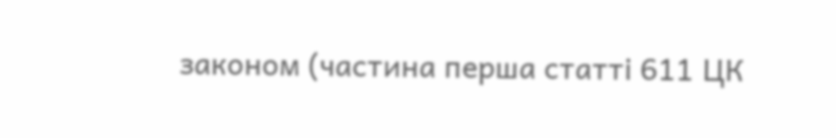законом (частина перша статті 611 ЦК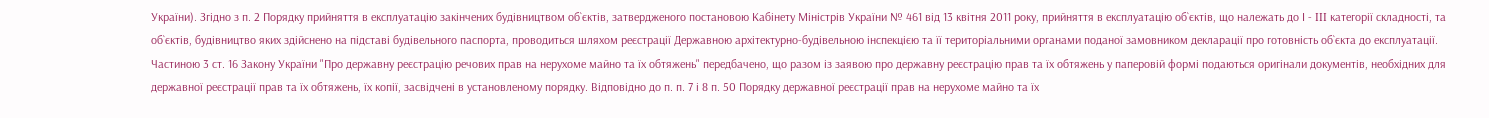України). Згідно з п. 2 Порядку прийняття в експлуатацію закінчених будівництвом об`єктів, затвердженого постановою Кабінету Міністрів України № 461 від 13 квітня 2011 року, прийняття в експлуатацію об`єктів, що належать до І - III категорії складності, та об`єктів, будівництво яких здійснено на підставі будівельного паспорта, проводиться шляхом реєстрації Державною архітектурно-будівельною інспекцією та її територіальними органами поданої замовником декларації про готовність об`єкта до експлуатації. Частиною 3 ст. 16 Закону України "Про державну реєстрацію речових прав на нерухоме майно та їх обтяжень" передбачено, що разом із заявою про державну реєстрацію прав та їх обтяжень у паперовій формі подаються оригінали документів, необхідних для державної реєстрації прав та їх обтяжень, їх копії, засвідчені в установленому порядку. Відповідно до п. п. 7 і 8 п. 50 Порядку державної реєстрації прав на нерухоме майно та їх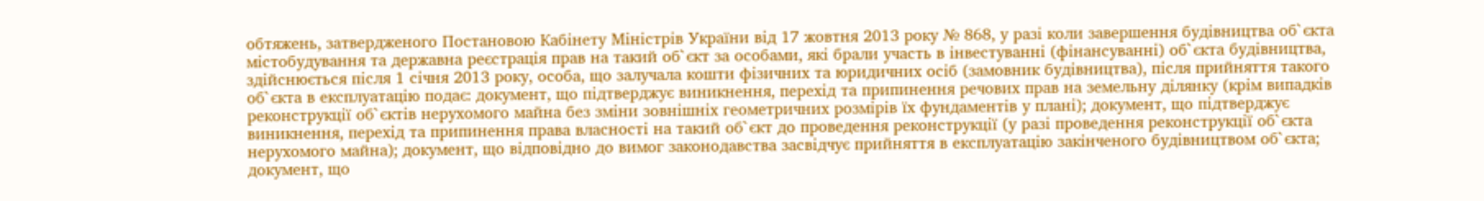обтяжень, затвердженого Постановою Кабінету Міністрів України від 17 жовтня 2013 року № 868, у разі коли завершення будівництва об`єкта містобудування та державна реєстрація прав на такий об`єкт за особами, які брали участь в інвестуванні (фінансуванні) об`єкта будівництва, здійснюється після 1 січня 2013 року, особа, що залучала кошти фізичних та юридичних осіб (замовник будівництва), після прийняття такого об`єкта в експлуатацію подає: документ, що підтверджує виникнення, перехід та припинення речових прав на земельну ділянку (крім випадків реконструкції об`єктів нерухомого майна без зміни зовнішніх геометричних розмірів їх фундаментів у плані); документ, що підтверджує виникнення, перехід та припинення права власності на такий об`єкт до проведення реконструкції (у разі проведення реконструкції об`єкта нерухомого майна); документ, що відповідно до вимог законодавства засвідчує прийняття в експлуатацію закінченого будівництвом об`єкта; документ, що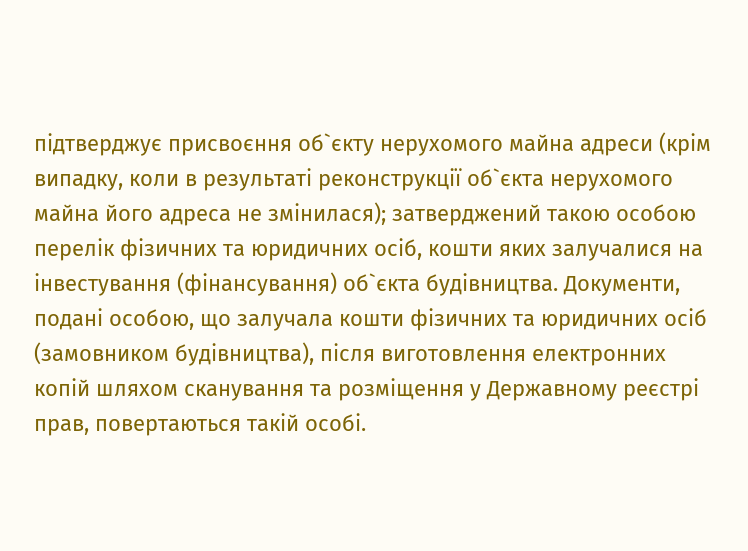підтверджує присвоєння об`єкту нерухомого майна адреси (крім випадку, коли в результаті реконструкції об`єкта нерухомого майна його адреса не змінилася); затверджений такою особою перелік фізичних та юридичних осіб, кошти яких залучалися на інвестування (фінансування) об`єкта будівництва. Документи, подані особою, що залучала кошти фізичних та юридичних осіб (замовником будівництва), після виготовлення електронних копій шляхом сканування та розміщення у Державному реєстрі прав, повертаються такій особі.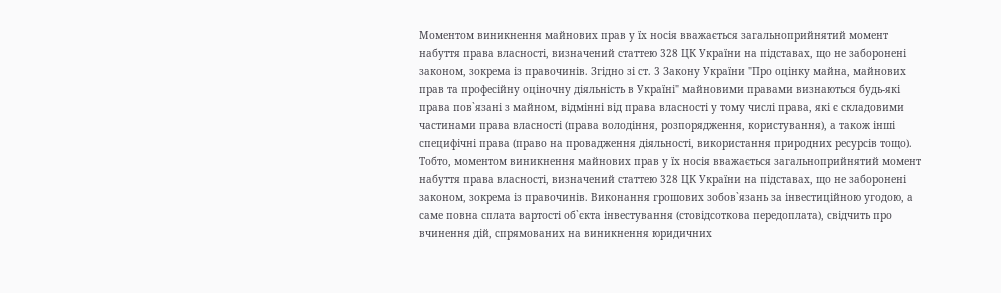Моментом виникнення майнових прав у їх носія вважається загальноприйнятий момент набуття права власності, визначений статтею 328 ЦК України на підставах, що не заборонені законом, зокрема із правочинів. Згідно зі ст. 3 Закону України "Про оцінку майна, майнових прав та професійну оціночну діяльність в Україні" майновими правами визнаються будь-які права пов`язані з майном, відмінні від права власності у тому числі права, які є складовими частинами права власності (права володіння, розпорядження, користування), а також інші специфічні права (право на провадження діяльності, використання природних ресурсів тощо). Тобто, моментом виникнення майнових прав у їх носія вважається загальноприйнятий момент набуття права власності, визначений статтею 328 ЦК України на підставах, що не заборонені законом, зокрема із правочинів. Виконання грошових зобов`язань за інвестиційною угодою, а саме повна сплата вартості об`єкта інвестування (стовідсоткова передоплата), свідчить про вчинення дій, спрямованих на виникнення юридичних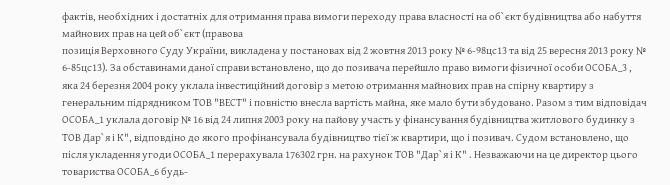фактів, необхідних і достатніх для отримання права вимоги переходу права власності на об`єкт будівництва або набуття майнових прав на цей об`єкт (правова
позиція Верховного Суду України, викладена у постановах від 2 жовтня 2013 року № 6-98цс13 та від 25 вересня 2013 року № 6-85цс13). За обставинами даної справи встановлено, що до позивача перейшло право вимоги фізичної особи ОСОБА_3 , яка 24 березня 2004 року уклала інвестиційний договір з метою отримання майнових прав на спірну квартиру з генеральним підрядником ТОВ "ВЕСТ" і повністю внесла вартість майна, яке мало бути збудовано. Разом з тим відповідач ОСОБА_1 уклала договір № 16 від 24 липня 2003 року на пайову участь у фінансування будівництва житлового будинку з ТОВ Дар`я і К", відповдіно до якого профінансувала будівництво тієї ж квартири, що і позивач. Судом встановлено, що після укладення угоди ОСОБА_1 перерахувала 176302 грн. на рахунок ТОВ "Дар`я і К" . Незважаючи на це директор цього товариства ОСОБА_6 будь-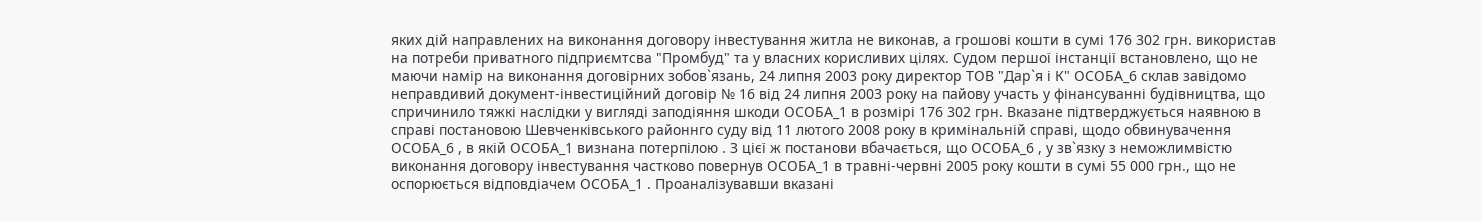яких дій направлених на виконання договору інвестування житла не виконав, а грошові кошти в сумі 176 302 грн. використав на потреби приватного підприємтсва "Промбуд" та у власних корисливих цілях. Судом першої інстанції встановлено, що не маючи намір на виконання договірних зобов`язань, 24 липня 2003 року директор ТОВ "Дар`я і К" ОСОБА_6 склав завідомо неправдивий документ-інвестиційний договір № 16 від 24 липня 2003 року на пайову участь у фінансуванні будівництва, що спричинило тяжкі наслідки у вигляді заподіяння шкоди ОСОБА_1 в розмірі 176 302 грн. Вказане підтверджується наявною в справі постановою Шевченківського районнго суду від 11 лютого 2008 року в кримінальній справі, щодо обвинувачення ОСОБА_6 , в якій ОСОБА_1 визнана потерпілою . З цієї ж постанови вбачається, що ОСОБА_6 , у зв`язку з неможлимвістю виконання договору інвестування частково повернув ОСОБА_1 в травні-червні 2005 року кошти в сумі 55 000 грн., що не оспорюється відповдіачем ОСОБА_1 . Проаналізувавши вказані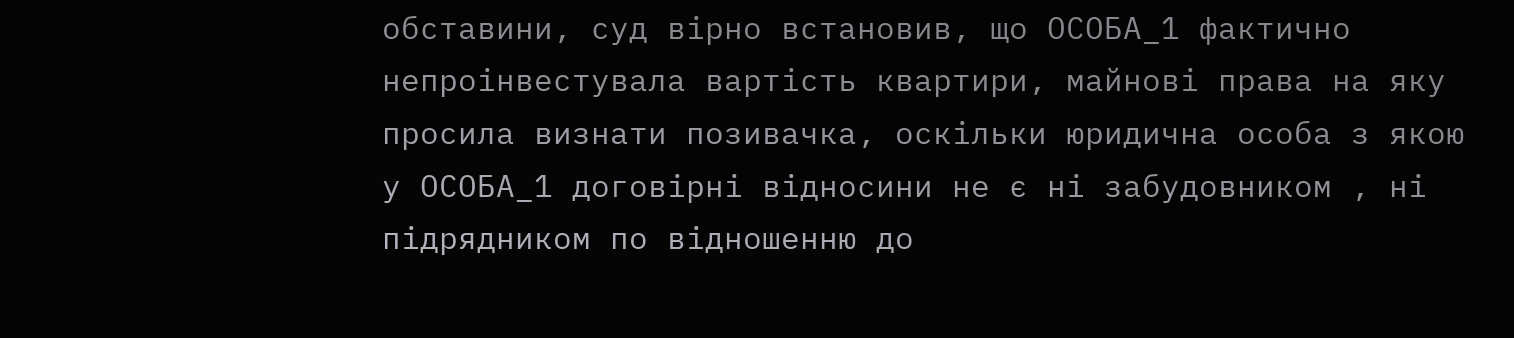обставини, суд вірно встановив, що ОСОБА_1 фактично непроінвестувала вартість квартири, майнові права на яку просила визнати позивачка, оскільки юридична особа з якою у ОСОБА_1 договірні відносини не є ні забудовником , ні підрядником по відношенню до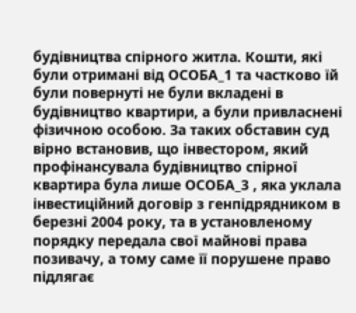будівництва спірного житла. Кошти, які були отримані від ОСОБА_1 та частково їй були повернуті не були вкладені в будівництво квартири, а були привласнені фізичною особою. За таких обставин суд вірно встановив, що інвестором, який профінансувала будівництво спірної квартира була лише ОСОБА_3 , яка уклала інвестиційний договір з генпідрядником в березні 2004 року, та в установленому порядку передала свої майнові права позивачу, а тому саме її порушене право підлягає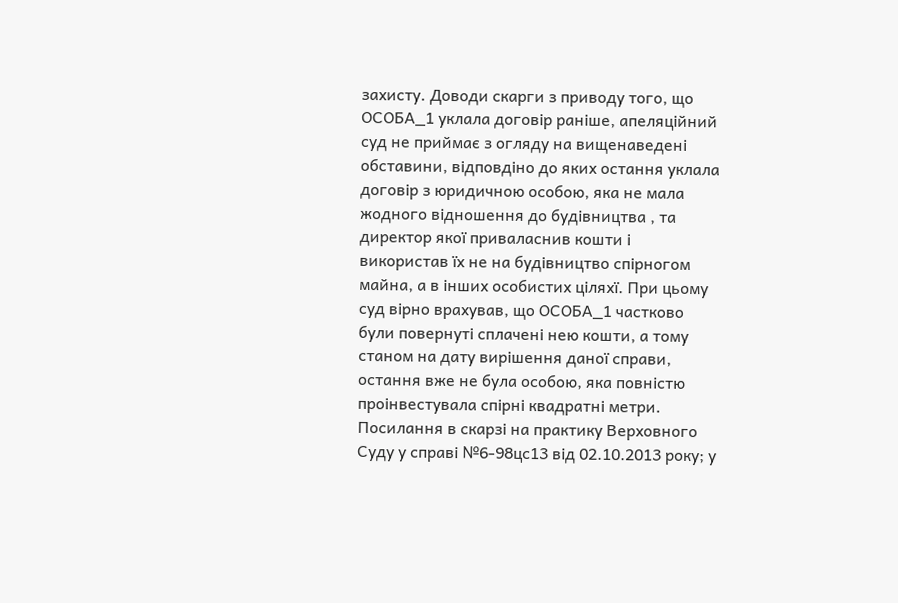захисту. Доводи скарги з приводу того, що ОСОБА_1 уклала договір раніше, апеляційний суд не приймає з огляду на вищенаведені обставини, відповдіно до яких остання уклала договір з юридичною особою, яка не мала жодного відношення до будівництва , та директор якої приваласнив кошти і використав їх не на будівництво спірногом майна, а в інших особистих ціляхї. При цьому суд вірно врахував, що ОСОБА_1 частково були повернуті сплачені нею кошти, а тому станом на дату вирішення даної справи, остання вже не була особою, яка повністю проінвестувала спірні квадратні метри. Посилання в скарзі на практику Верховного Суду у справі №6-98цс13 від 02.10.2013 року; у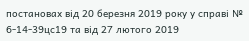постановах від 20 березня 2019 року у справі № 6-14-39цс19 та від 27 лютого 2019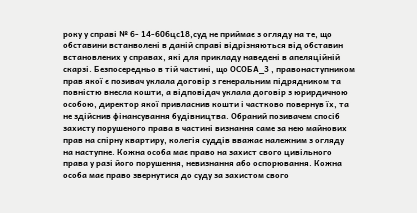року у справі № 6- 14-606цс18,суд не приймає з огляду на те, що обставини встанволені в даній справі відрізняються від обставин встановлених у справах, які для прикладу наведені в апеляційній скарзі. Безпосередньо в тій частині, що ОСОБА_3 , правонаступником прав якої є позивач уклала договір з генеральним підрядником та повністю внесла кошти, а відповідач уклала договір з юрирдичною особою, директор якої привласнив кошти і частково повернув їх, та не здійснив фінансування будівництва. Обраний позивачем спосіб захисту порушеного права в частині визнання саме за нею майнових прав на спірну квартиру, колегія суддів вважає належним з огляду на наступне. Кожна особа має право на захист свого цивільного права у разі його порушення, невизнання або оспорювання. Кожна особа має право звернутися до суду за захистом свого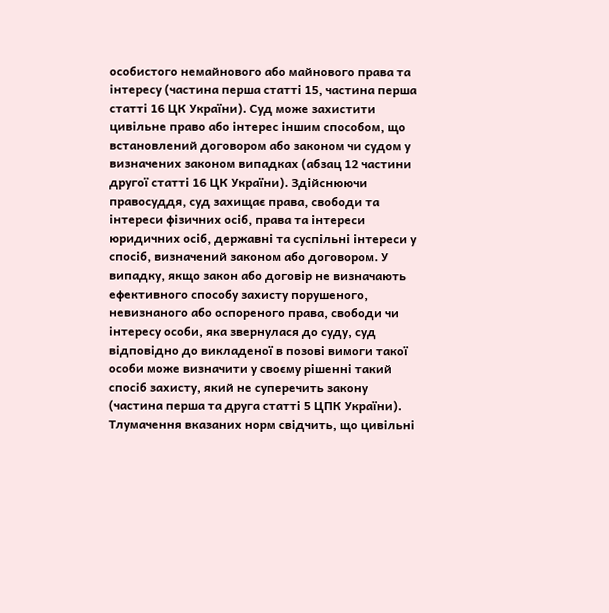особистого немайнового або майнового права та інтересу (частина перша статті 15, частина перша статті 16 ЦК України). Суд може захистити цивільне право або інтерес іншим способом, що встановлений договором або законом чи судом у визначених законом випадках (абзац 12 частини другої статті 16 ЦК України). Здійснюючи правосуддя, суд захищає права, свободи та інтереси фізичних осіб, права та інтереси юридичних осіб, державні та суспільні інтереси у спосіб, визначений законом або договором. У випадку, якщо закон або договір не визначають ефективного способу захисту порушеного, невизнаного або оспореного права, свободи чи інтересу особи, яка звернулася до суду, суд відповідно до викладеної в позові вимоги такої особи може визначити у своєму рішенні такий спосіб захисту, який не суперечить закону (частина перша та друга статті 5 ЦПК України). Тлумачення вказаних норм свідчить, що цивільні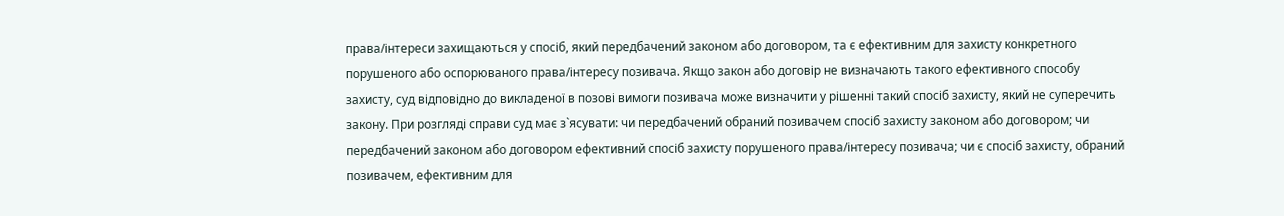права/інтереси захищаються у спосіб, який передбачений законом або договором, та є ефективним для захисту конкретного порушеного або оспорюваного права/інтересу позивача. Якщо закон або договір не визначають такого ефективного способу захисту, суд відповідно до викладеної в позові вимоги позивача може визначити у рішенні такий спосіб захисту, який не суперечить закону. При розгляді справи суд має з`ясувати: чи передбачений обраний позивачем спосіб захисту законом або договором; чи передбачений законом або договором ефективний спосіб захисту порушеного права/інтересу позивача; чи є спосіб захисту, обраний позивачем, ефективним для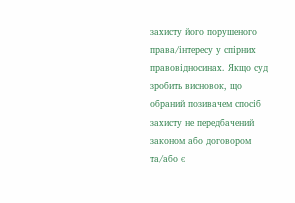захисту його порушеного права/інтересу у спірних правовідносинах. Якщо суд зробить висновок, що обраний позивачем спосіб захисту не передбачений законом або договором та/або є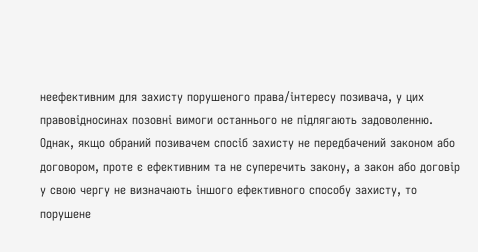неефективним для захисту порушеного права/інтересу позивача, у цих правовідносинах позовні вимоги останнього не підлягають задоволенню. Однак, якщо обраний позивачем спосіб захисту не передбачений законом або договором, проте є ефективним та не суперечить закону, а закон або договір у свою чергу не визначають іншого ефективного способу захисту, то порушене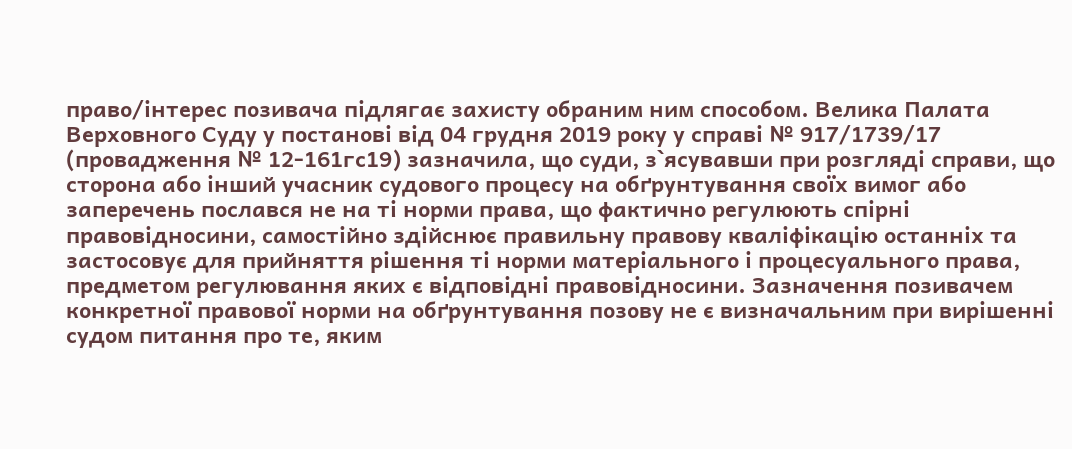право/інтерес позивача підлягає захисту обраним ним способом. Велика Палата Верховного Суду у постанові від 04 грудня 2019 року у справі № 917/1739/17 (провадження № 12-161гс19) зазначила, що суди, з`ясувавши при розгляді справи, що сторона або інший учасник судового процесу на обґрунтування своїх вимог або заперечень послався не на ті норми права, що фактично регулюють спірні правовідносини, самостійно здійснює правильну правову кваліфікацію останніх та застосовує для прийняття рішення ті норми матеріального і процесуального права, предметом регулювання яких є відповідні правовідносини. Зазначення позивачем конкретної правової норми на обґрунтування позову не є визначальним при вирішенні судом питання про те, яким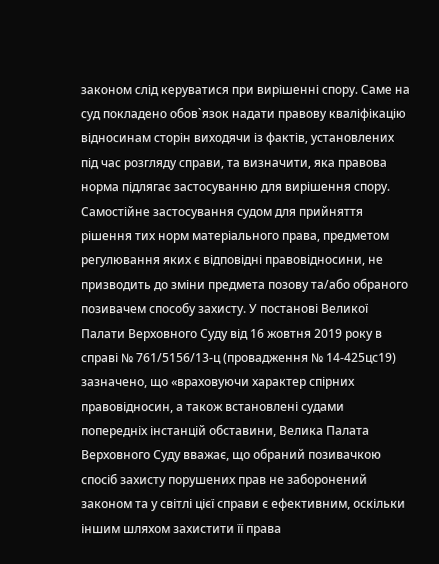законом слід керуватися при вирішенні спору. Саме на суд покладено обов`язок надати правову кваліфікацію відносинам сторін виходячи із фактів, установлених під час розгляду справи, та визначити, яка правова норма підлягає застосуванню для вирішення спору. Самостійне застосування судом для прийняття рішення тих норм матеріального права, предметом регулювання яких є відповідні правовідносини, не призводить до зміни предмета позову та/або обраного позивачем способу захисту. У постанові Великої Палати Верховного Суду від 16 жовтня 2019 року в справі № 761/5156/13-ц (провадження № 14-425цс19) зазначено, що «враховуючи характер спірних правовідносин, а також встановлені судами попередніх інстанцій обставини, Велика Палата Верховного Суду вважає, що обраний позивачкою спосіб захисту порушених прав не заборонений законом та у світлі цієї справи є ефективним, оскільки іншим шляхом захистити її права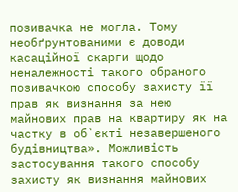позивачка не могла. Тому необґрунтованими є доводи касаційної скарги щодо неналежності такого обраного позивачкою способу захисту її прав як визнання за нею майнових прав на квартиру як на частку в об`єкті незавершеного будівництва». Можливість застосування такого способу захисту як визнання майнових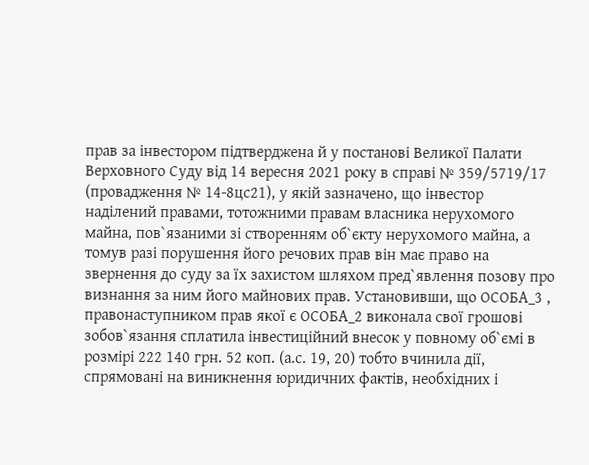прав за інвестором підтверджена й у постанові Великої Палати Верховного Суду від 14 вересня 2021 року в справі № 359/5719/17 (провадження № 14-8цс21), у якій зазначено, що інвестор наділений правами, тотожними правам власника нерухомого майна, пов`язаними зі створенням об`єкту нерухомого майна, а томув разі порушення його речових прав він має право на звернення до суду за їх захистом шляхом пред`явлення позову про визнання за ним його майнових прав. Установивши, що ОСОБА_3 , правонаступником прав якої є ОСОБА_2 виконала свої грошові зобов`язання сплатила інвестиційний внесок у повному об`ємі в розмірі 222 140 грн. 52 коп. (а.с. 19, 20) тобто вчинила дії, спрямовані на виникнення юридичних фактів, необхідних і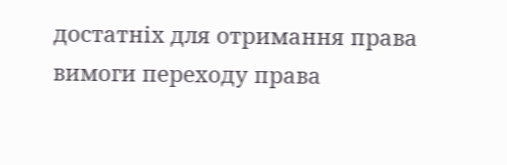достатніх для отримання права вимоги переходу права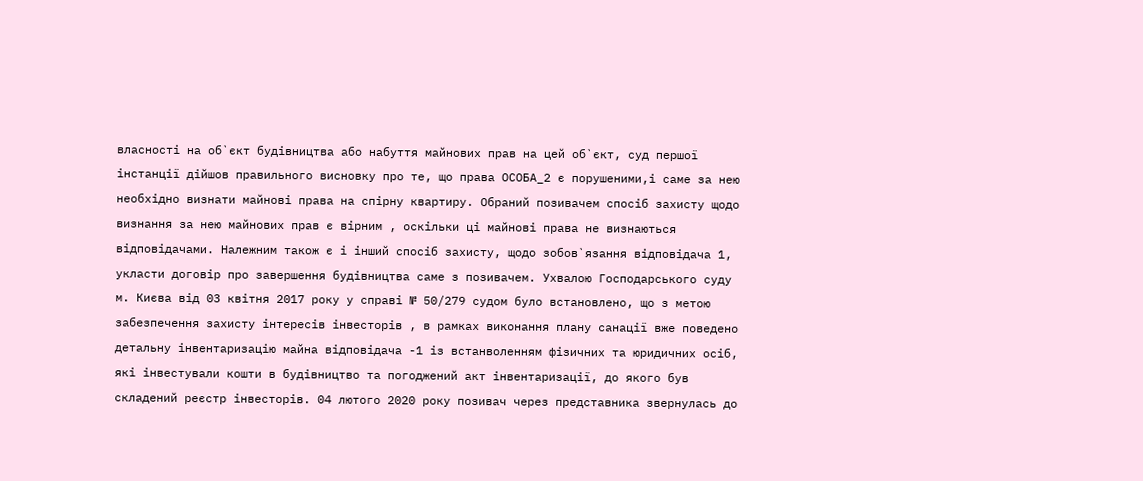власності на об`єкт будівництва або набуття майнових прав на цей об`єкт, суд першої інстанції дійшов правильного висновку про те, що права ОСОБА_2 є порушеними,і саме за нею необхідно визнати майнові права на спірну квартиру. Обраний позивачем спосіб захисту щодо визнання за нею майнових прав є вірним , оскільки ці майнові права не визнаються відповідачами. Належним також є і інший спосіб захисту, щодо зобов`язання відповідача 1, укласти договір про завершення будівництва саме з позивачем. Ухвалою Господарського суду м. Києва від 03 квітня 2017 року у справі № 50/279 судом було встановлено, що з метою забезпечення захисту інтересів інвесторів , в рамках виконання плану санації вже поведено детальну інвентаризацію майна відповідача -1 із встанволенням фізичних та юридичних осіб, які інвестували кошти в будівництво та погоджений акт інвентаризації, до якого був складений реєстр інвесторів. 04 лютого 2020 року позивач через представника звернулась до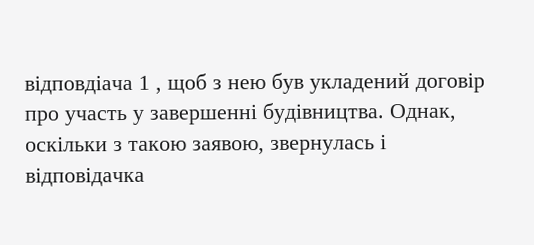відповдіача 1 , щоб з нею був укладений договір про участь у завершенні будівництва. Однак, оскільки з такою заявою, звернулась і відповідачка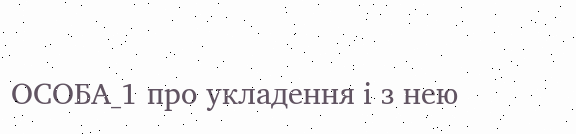ОСОБА_1 про укладення і з нею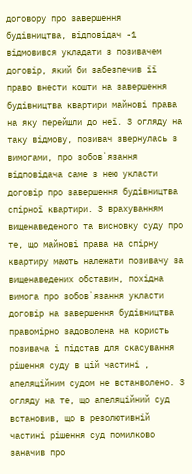договору про завершення будівництва, відповідач -1 відмовився укладати з позивачем договір, який би забезпечив її право внести кошти на завершення будівництва квартири майнові права на яку перейшли до неї. З огляду на таку відмову, позивач звернулась з вимогами, про зобов`язання відповідача саме з нею укласти договір про завершення будівництва спірної квартири. З врахуванням вищенаведеного та висновку суду про те, що майнові права на спірну квартиру мають належати позивачу за вищенаведених обставин, похідна вимога про зобов`язання укласти договір на завершення будівництва правомірно задоволена на користь позивача і підстав для скасування рішення суду в цій частині , апеляційним судом не встанволено. З огляду на те, що апеляційний суд встановив, що в резолютивній частині рішення суд помилково заначив про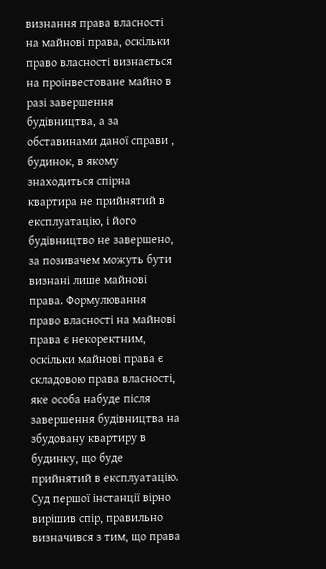визнання права власності на майнові права, оскільки право власності визнається на проінвестоване майно в разі завершення будівництва, а за обставинами даної справи , будинок, в якому знаходиться спірна квартира не прийнятий в експлуатацію, і його будівництво не завершено, за позивачем можуть бути визнані лише майнові права. Формулювання право власності на майнові права є некоректним, оскільки майнові права є складовою права власності, яке особа набуде після завершення будівництва на збудовану квартиру в будинку, що буде прийнятий в експлуатацію. Суд першої інстанції вірно вирішив спір, правильно визначився з тим, що права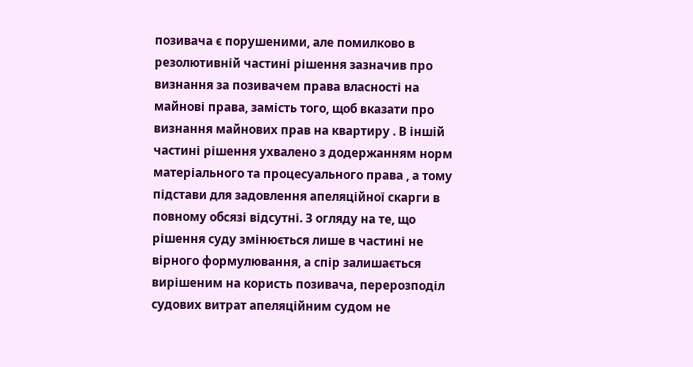позивача є порушеними, але помилково в резолютивній частині рішення зазначив про визнання за позивачем права власності на майнові права, замість того, щоб вказати про визнання майнових прав на квартиру . В іншій частині рішення ухвалено з додержанням норм матеріального та процесуального права , а тому підстави для задовлення апеляційної скарги в повному обсязі відсутні. З огляду на те, що рішення суду змінюється лише в частині не вірного формулювання, а спір залишається вирішеним на користь позивача, перерозподіл судових витрат апеляційним судом не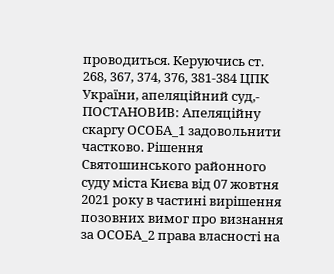проводиться. Керуючись ст. 268, 367, 374, 376, 381-384 ЦПК України, апеляційний суд,-
ПОСТАНОВИВ: Апеляційну скаргу ОСОБА_1 задовольнити частково. Рішення Святошинського районного суду міста Києва від 07 жовтня 2021 року в частині вирішення позовних вимог про визнання за ОСОБА_2 права власності на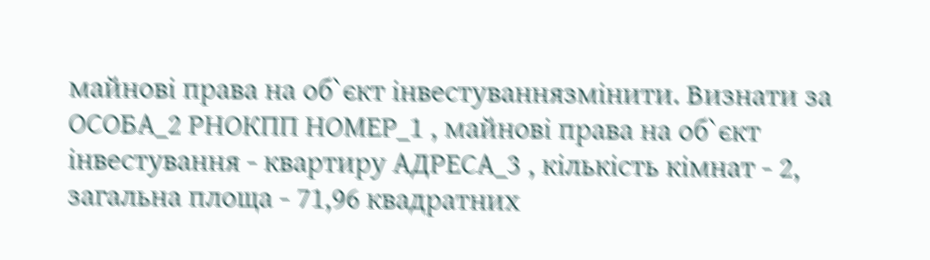майнові права на об`єкт інвестуваннязмінити. Визнати за ОСОБА_2 РНОКПП НОМЕР_1 , майнові права на об`єкт інвестування - квартиру АДРЕСА_3 , кількість кімнат - 2, загальна площа - 71,96 квадратних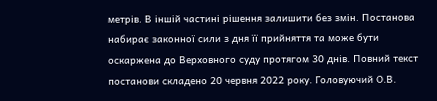метрів. В іншій частині рішення залишити без змін. Постанова набирає законної сили з дня її прийняття та може бути оскаржена до Верховного суду протягом 30 днів. Повний текст постанови складено 20 червня 2022 року. Головуючий О.В.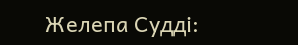Желепа Судді: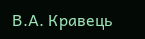В.А. Кравець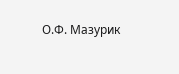О.Ф. Мазурик